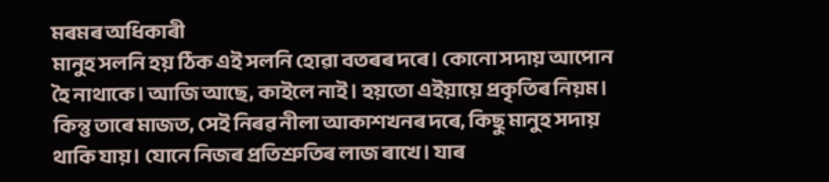মৰমৰ অধিকাৰী
মানুহ সলনি হয় ঠিক এই সলনি হোৱা বতৰৰ দৰে। কোনো সদায় আপোন হৈ নাথাকে। আজি আছে, কাইলে নাই। হয়তো এইয়ায়ে প্ৰকৃতিৰ নিয়ম। কিন্তু তাৰে মাজত, সেই নিৰৱ নীলা আকাশখনৰ দৰে, কিছু মানুহ সদায় থাকি যায়। যোনে নিজৰ প্ৰতিশ্ৰুতিৰ লাজ ৰাখে। যাৰ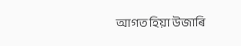আগত হিয়া উজাৰি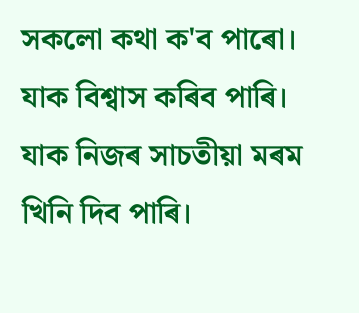সকলো কথা ক'ব পাৰো। যাক বিশ্বাস কৰিব পাৰি। যাক নিজৰ সাচতীয়া মৰম খিনি দিব পাৰি।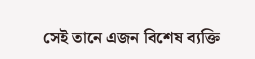সেই তানে এজন বিশেষ ব্যক্তি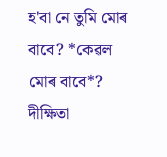হ'বা নে তুমি মোৰ বাবে? *কেৱল মোৰ বাবে*? দীক্ষিতা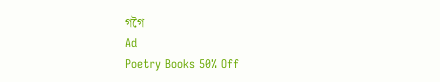গগৈ
Ad
Poetry Books 50% Off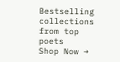Bestselling collections from top poets
Shop Now →